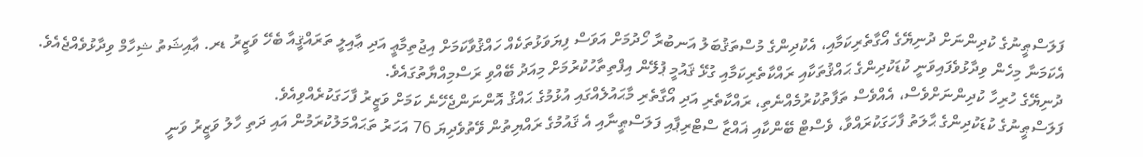ފަލަސްޠީނުގެ ކުދިންނަށް ދުނިޔޭގެ އޯގާތެރިކަމާއި، އެކުދިންގެ މުސްތަޤުބަލު އަނބުރާ ހޯދުމަށް އަވަސް ފިޔަވަޅުތަކެއް ހައްޤުވާކަމަށް އިޖުތިމާޢީ އަދި ޢާއިލީ ތަރައްޤީއާ ބެހޭ ވަޒީރު ޑރ. ޢާއިޝަތު ޝިހާމް ވިދާޅުވެއްޖެއެވެ.
އެކަމަނާ މިހެން ވިދާޅުވެފައިވަނީ ކުޑަކުދިންގެ ޙައްޤުތަކާއި ރައްކާތެރިކަމާއި ގުޅޭ ޤައުމީ ޕުލޭން އިފްތިތާހުކުރުމަށް މިއަދު ބޭއްވި ރަސްމިއްޔާތުގައެވެ.
ދުނިޔޭގެ ހުރިހާ ކުދިންނަށްވެސް، އެއްވެސް ތަފާތުކުރުމެއްނެތި، ރައްކާތެރި އަދި އޯގާތެރި މާޙައުލެއްގައި އުޅުމުގެ ޙައްޤު އޮންނަންޖެހޭނެ ކަމަށް ވަޒީރު ފާހަގަކުރެއްވިއެވެ.
ފަލަސްޠީނުގެ ކުޑަކުދިންގެ ޙާލަތު ފާހަގަކުރައްވާ، ވެސްޓް ބޭންކާއި ޣައްޒާ ސްޓްރިޕާއި ފަލަސްޠީނާއި އެ ޤައުމުގެ ރައްޔިތުން ވޭތުވެދިޔަ 76 އަހަރު ތަޙައްމަލުކުރަމުން އައި ދަތި ހާލު ވަޒީރު ވަނީ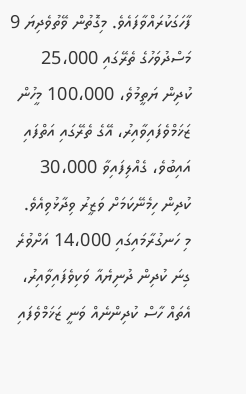ފާހަގަކުރައްވާފައެވެ. މިގޮތުން ވޭތުވެދިޔަ 9 މަސްދުވަހުގެ ތެރޭގައި 25،000 ކުދިން ޔަތީމުވެ، 100،000 މީހުން ޒަޚަމްވެފައިވާއިރު، އޭގެ ތެރޭގައި އަތްފައި އައިބުވެ، ގެއްލިފައިވާ 30،000 ކުދިން ހިމެނޭކަމަށް ވަޒީރު ވިދާޅުވިއެވެ.
މި ހަނގުރާމައިގައި 14،000 އަށްވުރެ ގިނަ ކުދިން ދުނިޔެއާ ވަކިވެފައިވާއިރު، އެތައް ހާސް ކުދިންނެއް ވަނީ ޒަޚަމްވެފައި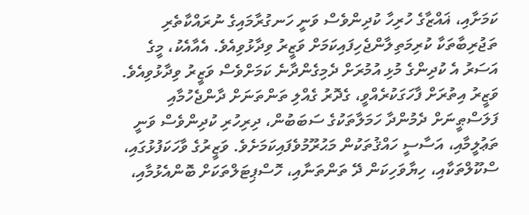ކަމަށާއި، ޣައްޒާގެ ހުރިހާ ކުދިންވެސް ވަނީ ހަނގުރާމައިގެ ނުރައްކާތެރި ތަޖުރިބާތަކާ ކުރިމަތިލާންޖެހިފައިކަމަށް ވަޒީރު ވިދާޅުވިއެވެ. އެއާއެކު، މީގެ އަސަރު އެ ކުދިންގެ މުޅި އުމުރަށް ދެމިގެންދާނެ ކަމަށްވެސް ވަޒީރު ވިދާޅުވިއެވެ.
ވަޒީރު އިތުރަށް ފާހަގަކުރެއްވީ، ގެދޮރު ގެއްލި ތަންތަނަށް ދާންޖެހުމާއި ފަލަސްޠީނަށް ދެމުންދާ ހަމަލާތަކުގެ ސަބަބުން، ދިރިހުރި ކުދިންވެސް ވަނީ ތަޢުލީމާއި، އަސާސީ ހައްޤުތަކުން މަޙުރޫމުވެފައިކަމަށެވެ. ވަޒީރުގެ ވާހަކަފުޅުގައި، ސްކޫލްތަކާއި، ހިޔާވަހިކަން ދޭ ތަންތަނާއި، ހޮސްޕިޓަލްތަކަށް ބޮންއެޅުމާއި،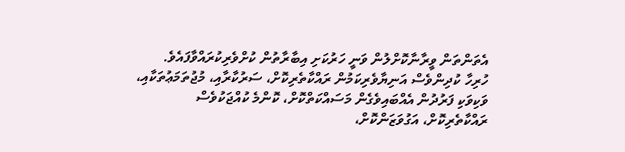އެތަންތަން ވީރާނާކޮށްލުން ވަނީ ހަރުކަށި އިބާރާތުން ކުށްވެރިކުރައްވާފައެވެ.
ހުރިހާ ކުދިންވެސް އަނިޔާވެރިކަމުން ރައްކާތެރިކޮށް، ސަރުކާރާއި، މުޖުތަމަޢުތަކާއި، ވަކިވަކި ފަރުދުން އެއްބައިވެގެން މަސައްކަތްކޮށް، ކޮންމެ ކުއްޖަކުވެސް ރައްކާތެރިކޮށް، އަގުވަޒަންކޮށް،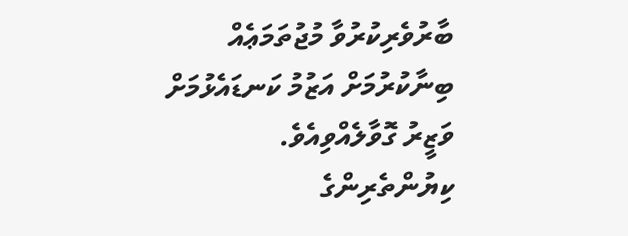ބާރުވެރިކުރުވާ މުޖުތަމަޢެއް ބިނާކުރުމަށް އަޒުމު ކަނޑައެޅުމަށް ވަޒީރު ގޮވާލެއްވިއެވެ.
ކިޔުންތެރިންގެ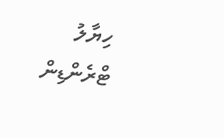ހިޔާލު
ޓްރެންޑިން